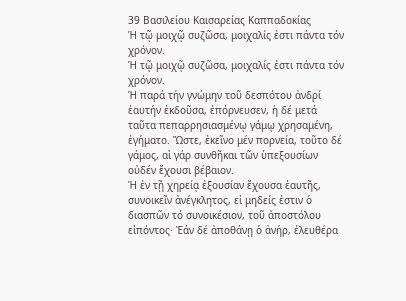39 Βασιλείου Καισαρείας Καππαδοκίας
Ἡ τῷ μοιχῷ συζῶσα, μοιχαλίς ἐστι πάντα τόν χρόνον.
Ἡ τῷ μοιχῷ συζῶσα, μοιχαλίς ἐστι πάντα τόν χρόνον.
Ἡ παρά τήν γνώμην τοῦ δεσπότου ἀνδρί ἑαυτήν ἐκδοῦσα, ἐπόρνευσεν, ἡ δέ μετά ταῦτα πεπαρρησιασμένῳ γάμῳ χρησαμένη, ἐγήματο. Ὥστε, ἐκεῖνο μέν πορνεία, τοῦτο δέ γάμος, αἱ γάρ συνθῆκαι τῶν ὑπεξουσίων οὐδέν ἔχουσι βέβαιον.
Ἡ ἐν τῇ χηρείᾳ ἐξουσίαν ἔχουσα ἑαυτῆς, συνοικεῖν ἀνέγκλητος, εἰ μηδείς ἐστιν ὁ διασπῶν τό συνοικέσιον, τοῦ ἀποστόλου εἰπόντος· Ἐάν δέ ἀποθάνῃ ὁ ἀνήρ, ἐλευθέρα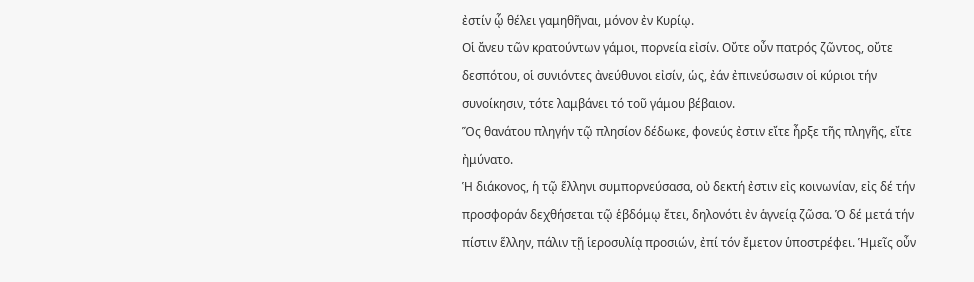ἐστίν ᾧ θέλει γαμηθῆναι, μόνον ἐν Κυρίῳ.
Οἱ ἄνευ τῶν κρατούντων γάμοι, πορνεία εἰσίν. Οὔτε οὖν πατρός ζῶντος, οὔτε δεσπότου, οἱ συνιόντες ἀνεύθυνοι εἰσίν, ὡς, ἐάν ἐπινεύσωσιν οἱ κύριοι τήν συνοίκησιν, τότε λαμβάνει τό τοῦ γάμου βέβαιον.
Ὅς θανάτου πληγήν τῷ πλησίον δέδωκε, φονεύς ἐστιν εἴτε ἦρξε τῆς πληγῆς, εἴτε ἠμύνατο.
Ἡ διάκονος, ἡ τῷ ἕλληνι συμπορνεύσασα, οὐ δεκτή ἐστιν εἰς κοινωνίαν, εἰς δέ τήν προσφοράν δεχθήσεται τῷ ἑβδόμῳ ἔτει, δηλονότι ἐν ἁγνείᾳ ζῶσα. Ὁ δέ μετά τήν πίστιν ἕλλην, πάλιν τῇ ἱεροσυλίᾳ προσιών, ἐπί τόν ἔμετον ὑποστρέφει. Ἡμεῖς οὖν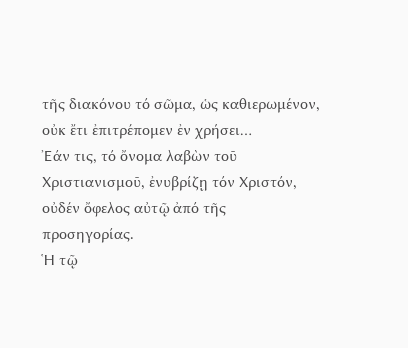τῆς διακόνου τό σῶμα, ὡς καθιερωμένον, οὐκ ἔτι ἐπιτρέπομεν ἐν χρήσει…
Ἐάν τις, τό ὄνομα λαβὼν τοῦ Χριστιανισμοῦ, ἐνυβρίζῃ τόν Χριστόν, οὐδέν ὄφελος αὐτῷ ἀπό τῆς προσηγορίας.
Ἡ τῷ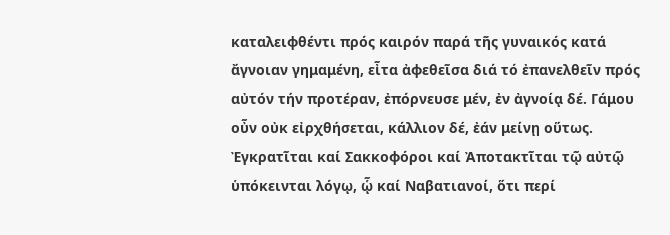καταλειφθέντι πρός καιρόν παρά τῆς γυναικός κατά ἄγνοιαν γημαμένη, εἶτα ἀφεθεῖσα διά τό ἐπανελθεῖν πρός αὐτόν τήν προτέραν, ἐπόρνευσε μέν, ἐν ἀγνοίᾳ δέ. Γάμου οὖν οὐκ εἰρχθήσεται, κάλλιον δέ, ἐάν μείνῃ οὕτως.
Ἐγκρατῖται καί Σακκοφόροι καί Ἀποτακτῖται τῷ αὐτῷ ὑπόκεινται λόγῳ, ᾧ καί Ναβατιανοί, ὅτι περί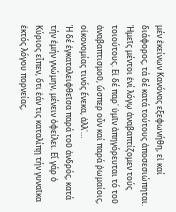μέν ἐκείνων Κανόνας εξεφωνήθη, εἰ καί διάφορος, τά δέ κατά τούτους ἀποσεσιώπηται. Ἡμεῖς μέντοι ἑνί λόγῳ ἀναβαπτίζομεν τούς τοιούτους. Εἰ δέ παρ᾿ ὑμῖν ἀπηγόρευται τό τοῦ ἀναβαπτισμοῦ, ὥσπερ οὖν καί παρά ῥωμαίοις, οἰκονομίας τινός ἕνεκα, ἀλλ᾿…
Ἡ δέ ἐγκαταλειφθεῖσα παρά τοῦ ἀνδρός, κατά τήν ἐμήν γνώμην, μένειν ὀφείλει. Εἴ γάρ ὁ Κύριος εἶπεν, ὅτι ἐάν τις καταλίπῃ τήν γυναῖκα ἐκτός λόγου πορνείας,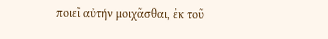ποιεῖ αὐτήν μοιχᾶσθαι, ἐκ τοῦ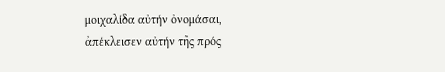μοιχαλίδα αὐτήν ὀνομάσαι, ἀπέκλεισεν αὐτήν τῆς πρός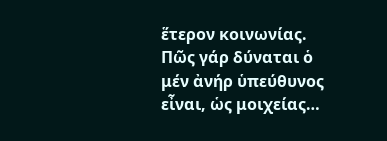ἕτερον κοινωνίας. Πῶς γάρ δύναται ὁ μέν ἀνήρ ὑπεύθυνος εἶναι, ὡς μοιχείας…